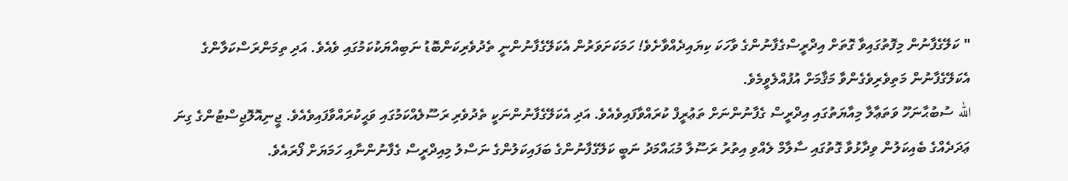" ކަލޭގެފާނުން މިފޮތުގައިވާ ގޮތަށް އިދްރީސްގެފާނުންގެ ވާހަކަ ކިޔައިދެއްވާށެވެ! ހަމަކަށަވަރުން އެކަލޭގެފާނުންނީ ތެދުވެރިކަންބޮޑު ނަބިއްޔަކުކަމުގައި ވެއެވެ. އަދި ތިމަންރަސްކަލާންގެ އެކަލޭގެފާނުން މަތިވެރިވެގެންވާ މަޤާމަށް އުފުއްލެވީމެވެ.
الله ސުބުޙާނަހޫ ވަތަޢާލާ މިއާޔަތުގައި އިދްރީސް ގެފާނުންނަށް ތަޢުރީފް ކުރައްވާފައިވެއެވެ. އަދި އެކަލޭގެފާނުންނަކީ ތެދުވެރި ރަސޫލެއްކަމުގައި ވަޙީކުރައްވާފައިވެއެވެ. ޖީނިއޮލޮޖިސްޓުންގެ ގިނަ ޢަދަދެއްގެ ބެއިކަލުން ވިދާޅުވާ ގޮތުގައި ސާލާމް ލެއްވި އިތުރު ރަސޫލާ މުޙައްމަދު ނަބީ ކަލޭގެފާނުންގެ ބަފައިކަލުންގެ ނަސްލު މިއިދްރީސް ގެފާނުންނާއި ހަމަޔަށް ފޯރައެވެ.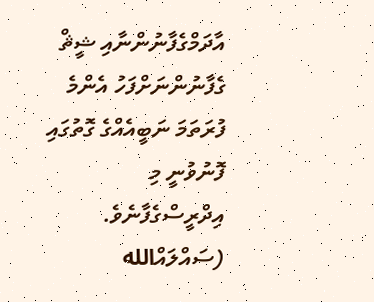އާދަމްގެފާނުންނާއި ޝީޘް ގެފާނުންނަށްފަހު އެންމެ ފުރަތަމަ ނަބީއެއްގެ ގޮތުގައި ފޮނުވުނީ މި އިދްރީސްގެފާނެވެ. (ސައްލައްالله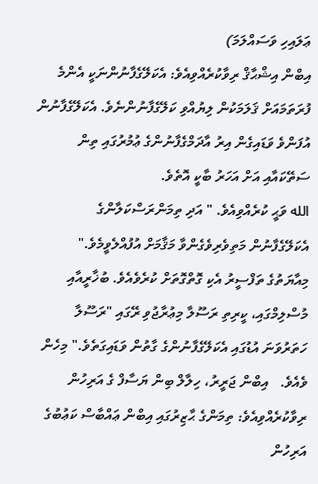ޢަލައިހި ވަސައްލަމަ)
އިބްން އިޝްޙާޤް ރިވާކުރެއްވިއެވެ: އެކަލޭގެފާނުންނަކީ އެންމެ ފުރަތަމައަށް ޤަލަމަކުން ލިޔުއްވި ކަލޭގެފާނުންނެވެ. އެކަލޭގެފާނުން އުފަންވެ ވަޑައިގެން އިރު އާދަމްގެފާނުންގެ ޢުމުރުގައި ތިން ސަތޭކައާއި އަށް އަހަރު ބާކީ އޮތެވެ.
الله ވަޙީ ކުރެއްވިއެވެ. " އަދި ތިމަންރަސްކަލާންގެ އެކަލޭގެފާނުން މަތިވެރިވެގެންވާ މަޤާމަށް އުފުއްލެވީމެވެ."
މިއާޔަތުގެ ތަފްސީރު އެކި ގޮތްގޮތަށް ކުރެވެއެވެ. ބުޚާރީއާއި މުސްލިމްގައި، ކީރިތި ރަސޫލާ މިޢުރާޖުވި ރޭގައި "ރަސޫލާ ހަތަރުވަނަ އުޑުގައި އެކަލޭގެފާނުންގެ ގާތުން ވަޑައިގަތެވެ." މިހެން ވެއެވެ.   އިބްން ޖަރީރު، ހިލާލް ބިން ޔަސާފް ގެ އަރިހުން ރިވާކުރެއްވިއެވެ: ތިމަންގެ ޙާޒިރުގައި އިބްން ޢައްބާސް ކަޢުބުގެ އަރިހުން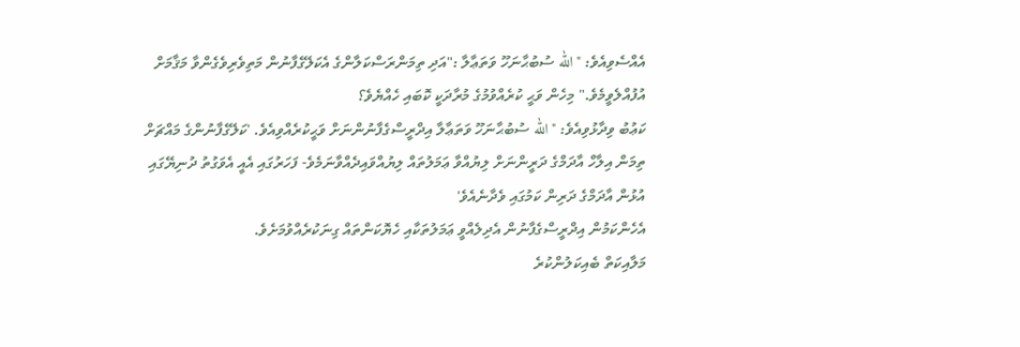އެއްސެވިއެވެ: "الله ސުބުޙާނަހޫ ވަތަޢާލާ :"އަދި ތިމަންރަސްކަލާންގެ އެކަލޭގެފާނުން މަތިވެރިވެގެންވާ މަޤާމަށް އުފުއްލެވީމެވެ." މިހެން ވަޙީ ކުރެއްވުމުގެ މުރާދަކީ ކޮބައި ހެއްޔެވެ؟
ކަޢުބު ވިދާޅުވިއެވެ: "الله ސުބުޙާނަހޫ ވަތަޢާލާ އިދްރީސްގެފާނުންނަށް ވަޙީކުރެއްވިއެވެ. 'ކަލޭގެފާނުންގެ މައްޗަށް ތިމަން އިލާހް އާދަމްގެ ދަރީންނަށް ލިޔުއްވާ ޢަމަލުތައް ލިޔުއްވައިދެއްވާނަމެވެ- ފަހަރުގައި އެއީ އެވަގުތު ދުނިޔޭގައި އުޅުން އާދަމްގެ ދަރިން ކަމުގައި ވެދާނެއެވެ'
އެހެންކަމުން އިދްރީސްގެފާނުން އެދިލެއްވީ ޢަމަލުތަކާއި ހެޔޮކަންތައް ގިނަކުރެއްވުމަށެވެ.
މަލާއިކަތް ބެއިކަލުންކުރެ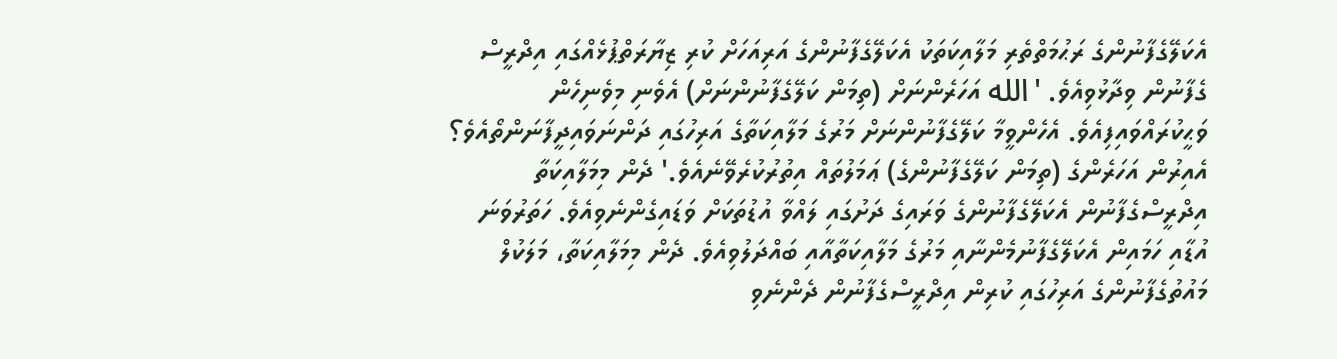އެކަލޭގެފާނުންގެ ރަޙުމަތްތެރި މަލާއިކަތަކު އެކަލޭގެފާނުންގެ އަރިއަހަށް ކުރި ޒިޔާރަތްޕުޅެއްގައި އިދްރީސް ގެފާނުން ވިދާޅުވިއެވެ. 'الله އަހަރެންނަށް (ތިމަން ކަލޭގެފާނުންނަށް) އެވެނި މިވެނިހެން ވަޙީކުރައްވައިފިއެވެ. އެހެންވީމާ ކަލޭގެފާނުންނަށް މަރުގެ މަލާއިކަތާގެ އަރިހުގައި ދަންނަވައިދީފާނަންތޯއެވެ؟ އެއިރުން އަހަރެންގެ (ތިމަން ކަލޭގެފާނުންގެ) ޢަމަލުތައް އިތުރުކުރެވޭނެއެވެ.' ދެން މިމަލާއިކަތާ އިދްރީސްގެފާނުން އެކަލޭގެފާނުންގެ ވަރައިގެ ދަށުގައި ލައްވާ އުޑުތަކަށް ވަޑައިގެންނެވިއެވެ. ހަތަރުވަނަ އުޑާއި ހަމައިން އެކަލޭގެފާނުމެންނާއި މަރުގެ މަލާއިކަތާއާއި ބައްދަލުވިއެވެ. ދެން މިމަލާއިކަތާ، މަލަކުލް މައުތުގެފާނުންގެ އަރިހުގައި ކުރިން އިދްރީސްގެފާނުން ދެންނެވި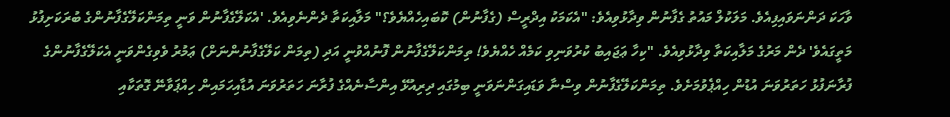ވާހަކަ ދަންނަވައިފިއެވެ. މަލަކުލް މައުތު ގެފާނުން ވިދާޅުވިއެވެ: "އެކަމަކު އިދްރީސް (ގެފާނުން) ކޮބައިހެއްޔެވެ؟" މަލާއިކަތާ ދެންނެވިއެވެ. 'އެކަލޭގެފާނުން ވަނީ ތިމަންކަލޭގެފާނުންގެ ބުރަކަށިފުޅު މަތީގައެވެ' ދެން މަރުގެ މަލާއިކަތާ ވިދާޅުވިއެވެ. "ކިހާ ޢަޖައިބު ކުރުވަނިވި ކަމެއް ހެއްޔެވެ! ތިމަންކަލޭގެފާނުން ފޮނުއްވުނީ އަދި (ތިމަން ކަލޭގެފާނުންނަށް) ޢަމުރު ވެވިގެންވަނީ އެކަލޭގެފާނުންގެ ފުރާނަފުޅު ހަތަރުވަނަ އުޑުން ހިއްޕެވުމަށެވެ. ތިމަންކަލޭގެފާނުން ވިސްނާ ވަޑައިގަންނަވަނީ ބިމުގައި ދިރިއުޅޭ އިންސާނެއްގެ ފުރާނަ ހަތަރުވަނަ އުޑާއިހަމައިން ހިއްޕަވާނޭ ގޮތަކާއި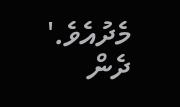މެދުއެވެ.' ދެން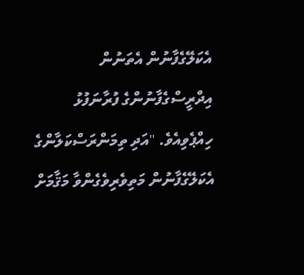އެކަލޭގެފާނުން އެތަނުން އިދްރީސްގެފާނުންގެ ފުރާނަފުޅު ހިއްޕެވިއެވެ. "އަދި ތިމަންރަސްކަލާންގެ އެކަލޭގެފާނުން މަތިވެރިވެގެންވާ މަޤާމަށް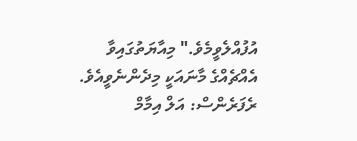އުފުއްލެވީމެވެ." މިއާޔަތުގައިވާ އެއްޗެއްގެ މާނައަކީ މިދެންނެވީއެވެ.
ރެފަރެންސް: އަލް އިމާމް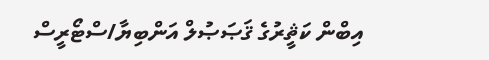އިބްން ކަޘީރުގެ ޤަޞަޞުލް އަންބިޔާ/ސްޓޯރީސް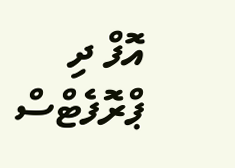އޮފް ދި ޕްރޮފެޓްސް